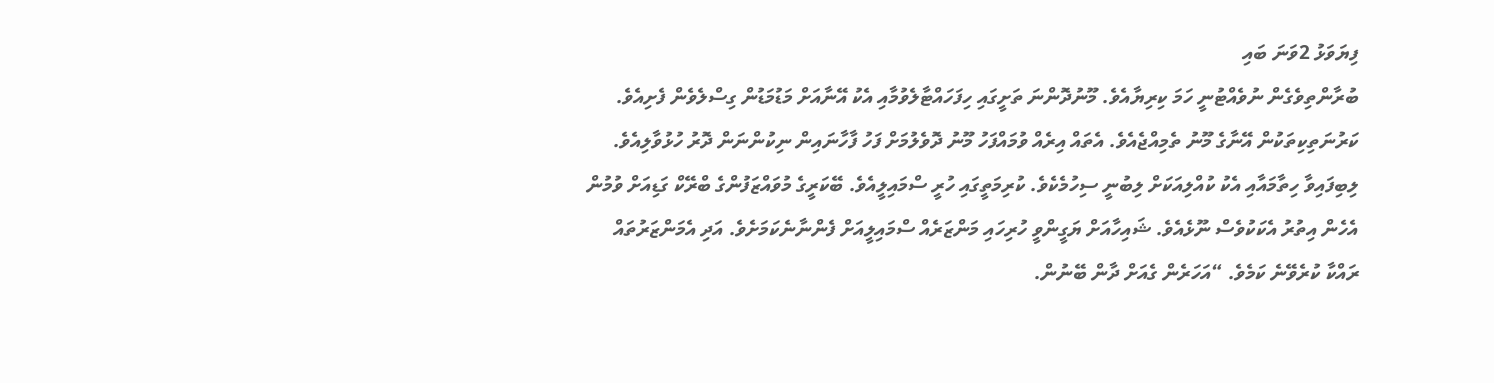ފިޔަވަޅު 2ވަނަ ބައި
ބުރާންތިވެގެން ނުވެއްޓުނީ ހަމަ ކިރިޔާއެވެ. މޫނުދޮންނަ ތަށީގައި ހިފަހައްޓާލެވުމާއި އެކު އޭނާއަށް މަޑުމަޑުން ގިސްލެވެން ފެށިއެވެ. ކަރުނަތިކިތަކުން އޭނާގެ މޫނު ތެމިއްޖެއެވެ. އެތައް އިރެއް ވުމައްފަހު މޫނު ދޮވެލުމަށް ފަހު ފާހާނައިން ނިކުންނަން ދޮރު ހުޅުވާލިއެވެ. ލިބިފައިވާ ހިތާމައާއި އެކު ކުއްލިއަކަށް ލިބުނީ ސިހުމެކެވެ. ކުރިމަތީގައި ހުރީ ސްމައިލީއެވެ. ބޭކަރީގެ މުވައްޒަފުންގެ ބްރޭކް ގަޑިއަށް ވުމުން އެހެން އިތުރު އެކަކުވެސް ނޫޅެއެވެ. ޝައިހާއަށް ޔަގީންވީ ހުރިހައި މަންޒަރެއް ސްމައިލީއަށް ފެންނާނެކަމަށެވެ. އަދި އެމަންޒަރުތައް ރައްކާ ކުރެވޭނެ ކަމެވެ. “އަހަރެން ގެއަށް ދާން ބޭނުން.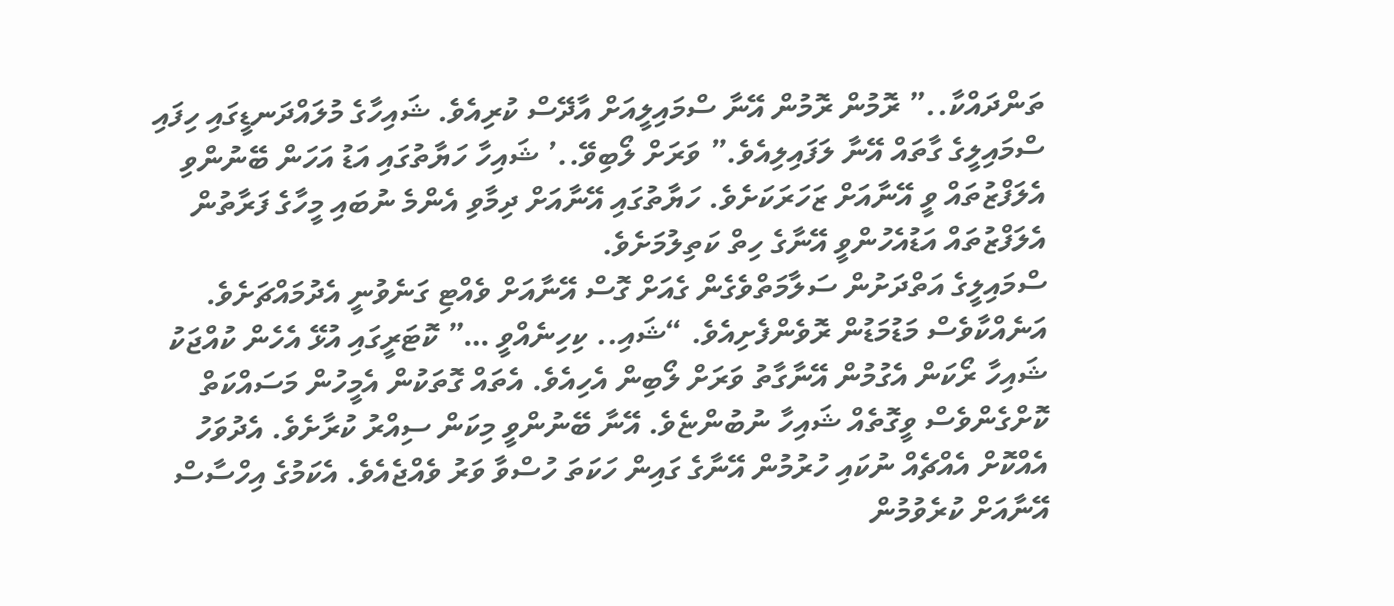ތަންދައްކާ..” ރޮމުން ރޮމުން އޭނާ ސްމައިލީއަށް އާދޭސް ކުރިއެވެ. ޝައިހާގެ މުލައްދަނޑީގައި ހިފައި ސްމައިލީގެ ގާތައް އޭނާ ލަފައިލިއެވެ.” ވަރަށް ލޯބިވޭ..’ ޝައިހާ ހަޔާތުގައި އަޑު އަހަން ބޭނުންވި އެލަފްޒުތައް ވީ އޭނާއަށް ޒަހަރަކަށެވެ. ހަޔާތުގައި އޭނާއަށް ދިމާވި އެންމެ ނުބައި މީހާގެ ފަރާތުން އެލަފްޒުތައް އަޑުއެހުންވީ އޭނާގެ ހިތް ކަތިލުމަށެވެ.
ސްމައިލީގެ އަތްދަށުން ސަލާމަތްވެގެން ގެއަށް ގޮސް އޭނާއަށް ވެއްޓި ގަނެވުނީ އެދުމައްޗަށެވެ. އަނެއްކާވެސް މަޑުމަޑުން ރޮވެންފެށިއެވެ. “ޝައި.. ކިހިނެއްވީ …” ކޮޓަރީގައި އުޅޭ އެހެން ކުއްޖަކު ޝައިހާ ރޯކަން އެގުމުން އޭނާގާތު ވަރަށް ލޯބިން އެހިއެވެ. އެތައް ގޮތަކުން އެމީހުން މަސައްކަތް ކޮށްގެންވެސް ވީގޮތެއް ޝައިހާ ނުބުންޏެވެ. އޭނާ ބޭނުންވީ މިކަން ސިއްރު ކުރާށެވެ. އެދުވަހު އެއްކޮށް އެއްޗެއް ނުކައި ހުރުމުން އޭނާގެ ގައިން ހަކަތަ ހުސްވާ ވަރު ވެއްޖެއެވެ. އެކަމުގެ އިހްސާސް އޭނާއަށް ކުރެވުމުން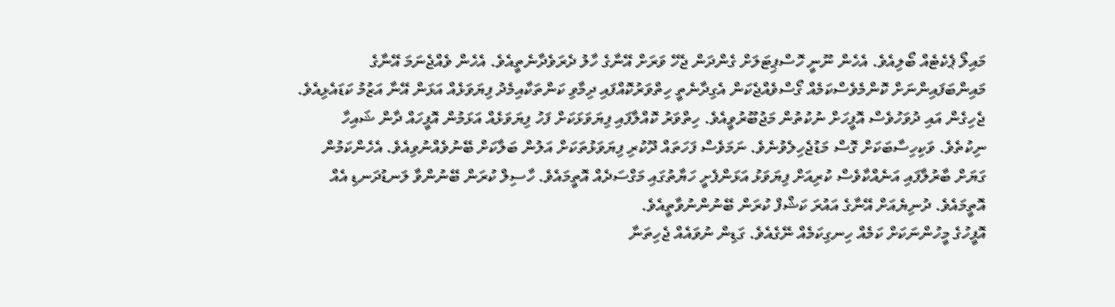މައިލޯ ޕެކެޓެއް ބޯލިއެވެ. އެހެން ނޫނީ ހޮސްޕިޓަލަށް ގެންދަން ޖެހޭ ވަރަށް އޭނާގެ ހާލު ދެރަވެދާނެތީއެވެ. އެހެން ވެއްޖެނަމަ އޭނާގެ މައިންބަފައިންނަށް ކޮންމެވެސްކަމެއް ގޯސްވެއްޖެކަން އެގިދާނެތީ ހިތްވަރުކޮއްފައި ދިމާވި ކަންތަކާއިމެދު ފިޔަވަޅެއް އަޅަން އޭނާ އަޒުމު ކަޑައެޅިއެވެ.
ޖެހިގެން އައި ދުވަހުވެސް އޮފީހަށް ނުކުތުން މަޖުބޫރުވީއެވެ. ހިތްވަރު ކޮއްލާފައި ފިޔަވަޅަކަށް ފަހު ފިޔަވަޅެއް އަޅަމުން އޮފީހައް ދާން ޝައިހާ ނިކުތެވެ. ވަކިހިސާބަކަށް ގޮސް މަޑުޖެހިލެވުނެވެ. ނަމަވެސް ފަހަތައް ދޫކުރި ފިޔަވަޅުތަކަށް އަލުން ބަލާކަށް ބޭނުވެއްނުވިއެވެ. އެހެންކަމުން ގަޔަށް ބާރުލާފައި އަނެއްކާވެސް ކުރިއަށް ފިޔަވަޅު އަޅަންފެށީ ހަޔާތުގައި މަގްސަދެއް އޮތީމައެވެ. ހާސިލް ކުރަން ބޭނުންވާ ލަނޑުދަނޑި އެއް އޮތީމައެވެ. ދުނިޔެއަށް އޭނާގެ އައުރަ ކަޝްފް ކުރަން ބޭނުންނުވާތީއެވެ.
އޮފީހުގެ މީހުންނަކަށް ކަމެއް ހިނގިކަމެއް ނޭގެއެވެ. ގަޑިން ނުވައެއް ޖެހިތަނާ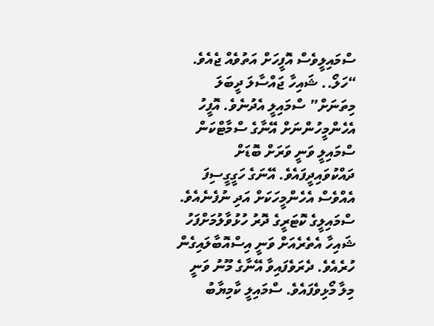ސްމައިލީވެސް އޮފީހަށް އަތުވެއް ޖެއެވެ. “ހަލޯ.. ޝައިހާ ޖައްސާލަ ދީބަލަ މިތަނަށް” ސްމައިލީ އެދުނެވެ. އޮފީހު އެހެންމީހުންނަށް އޭނާގެ ސްމާޓްކަން ސްމައިލީ ވަނީ ވަރަށް ބޮޑަށް ދައްކުވައިދީފައެވެ. އޭނަގެ ހަގީގީސިފަ އެއްވެސް އެހެންމީހަކަށް އަދި ނުފެނެއެވެ. ސްމައިލީގެ ކޮޓަރީގެ ދޮރު ހުޅުވާލުމަށްފަހު ޝައިހާ އެތެރެއަށް ވަނީ އިސްއޮބާލައިގެން ހުރެއެވެ. ދެރަވެފައިވާ އޭނާގެ މޫނު ވަނީ މިލާ މޯޅިވެފައެވެ. ސްމައިލީ ކާމިޔާބު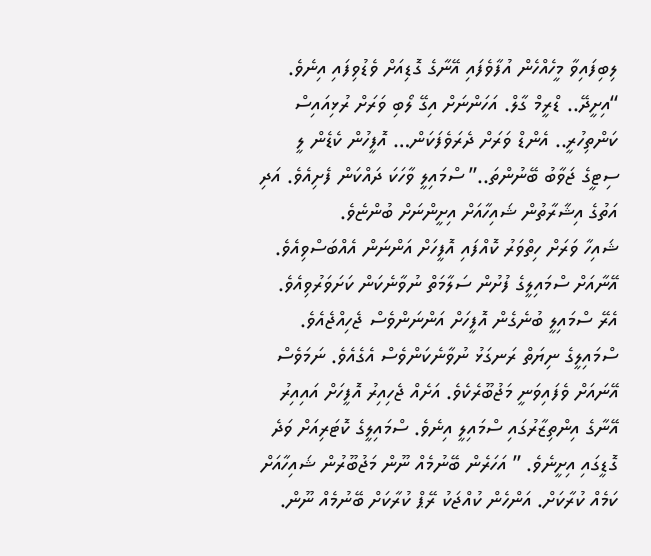ލިބިފައިވާ މީހެއްހެން އުފާވެފައި އޭނާގެ ގޮޑިއަށް ވެޑުވިފައި އިނެވެ. “އިށީދޭ.. ޑްރީމް ގާލް. އަހަންނަށް އިގޭ ލޯބި ވަރަށް ރުޅިއައިސް ކަންތިހުރީ.. އެންޑް ވަރަށް ދެރަވެފަކަން… އޮފީހުން ކެޑެން ލީ ސިޓީގެ ޖަވާބު ބޭނުންތަ..” ސްމައިލީ ވާހަކަ ދައްކަން ފެށިއެވެ. އަދި އަތުގެ އިޝާރާތުން ޝައިހާއަށް އިށީންނަށް ބުންޏެވެ.
ޝައިހާ ވަރަށް ހިތްވަރު ކޮއްފައި އޮފީހަށް އަންނަން އެއްބަސްވިއެވެ. އޭނާއަށް ސްމައިލީގެ ފުށުން ސަލާމަތް ނުވާނެކަން ކަށަވަރުވިއެވެ. އެރޭ ސްމައިލީ ބުނެގެން އޮފީހަށް އަންނަންވެސް ޖެހިއްޖެއެވެ. ސްމައިލީގެ ނިޔަތް ރަނގަޅު ނުވާނެކަންވެސް އެގެއެވެ. ނަމަވެސް އޭނައަށް ވެފައިވަނީ މަޖުބޫރެކެވެ. އަށެއް ޖެހިއިރު އޮފީހަށް އައިއިރު އޭނާގެ އިންތިޒާރުގައި ސްމައިލީ އިނެވެ. ސްމައިލީގެ ކޮޓަރިއަށް ވަދެ ގޮޑީގައި އިށީނެވެ. ” އަހަރެން ބޭނުމެއް ނޫން މަޖުބޫރުން ޝައިހާއަށް ކަމެއް ކުރާކަށް. އަންހެން ކުއްޖަކު ރޭޕް ކުރާކަށް ބޭނުމެއް ނޫން.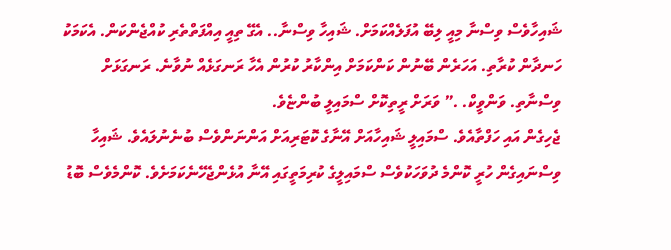ޝައިހާވެސް ވިސްނާ މިއީ ލިބޭ އުފަލެއްކަމަށް. ޝައިހާ ވިސްނާ.. އެގޭ ތިއީ އިއްފަތްތެރި ކުއްޖެންކަން. އެކަމަކު ހަނދާން ކުރާތި. އަހަރެން ބޭނުން ކަންކަމަށް އިންކާރު ކުރުން އެހާ ރަނގަޅެއް ނުވާނެ. ރަނގަޅަށް ވިސްނާތި. ވަންވީކް. .” ވަރަށް ރީތިކޮށް ސްމައިލީ ބުންޏެވެ.
ޖެހިގެން އައި ހަފްތާއެވެ. ސްމައިލީ ޝައިހާއަށް އޭނާގެ ކޮޓަރިއަށް އަންނަންވެސް ބުނެނުލައެވެ. ޝައިހާ ވިސްނައިގެން ހުރީ ކޮންމެ ދުވަހަކުވެސް ސްމައިލީގެ ކުރިމަތީގައި އޭނާ އުޅެންޖެހޭނެކަމަށެވެ. ކޮންމެވެސް ބޮޑު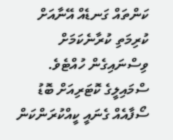ކަންތައް ގަނޑެއް އޭނާއަށް ކުރިމަތި ކުރާނެކަމަށް ވިސްނައިގެން ހުއްޓެވެ. ސްމައިލީގެ ކޮޓަރިއަށް ބޮޑު ސޯފާއެއް ގެނައީ ކީއްކުރަންކަން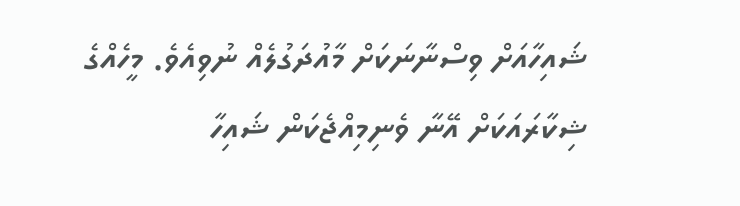ޝައިހާއަށް ވިސްނާނަކަށް މާއުދަގުލެއް ނުވިއެވެ. މީހެއްގެ ޝިކާރައަކަށް އޭނާ ވެނިމިއްޖެކަން ޝައިހާ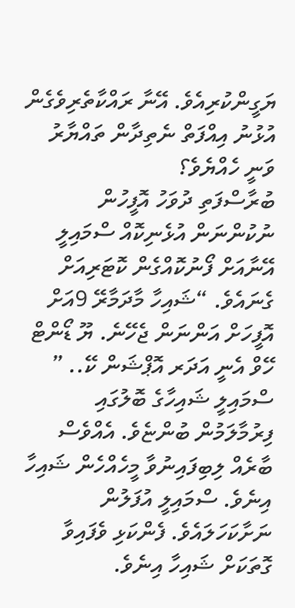ޔަގީންކުރިއެވެ. އޭނާ ރައްކާތެރިވެގެން އުޅުނު އިއްފަތް ނެތިދާން ތައްޔާރު ވަނީ ހެއްޔެވެ؟
ބުރާސްފަތި ދުވަހު އޮފީހުން ނުކުންނަން އުޅެނިކޮއް ސްމައިލީ އޭނާއަށް ފޯނުކޮއްގެން ކޮޓަރިއަށް ގެނައެވެ. “ޝައިހާ މާދަމާރޭ 9އަށް އޮފީހަށް އަންނަން ޖެހޭނެ. ޔޫ ޑޯންޓް ހޭވް އެނީ އަދަރ އޮޕްޝަން ކޭ.. ” ސްމައިލީ ޝައިހާގެ ބޮލުގައި ފިރުމާލަމުން ބުންޏެވެ. އެއްވެސް ބާރެއް ލިބިފައިނުވާ މީހެއްހެން ޝައިހާ އިނެވެ. ސްމައިލީ އުފަލުން ނަށާކަހަލައެވެ. ފެންކަޅި ވެފައިވާ ގޮތަކަށް ޝައިހާ އިނެވެ.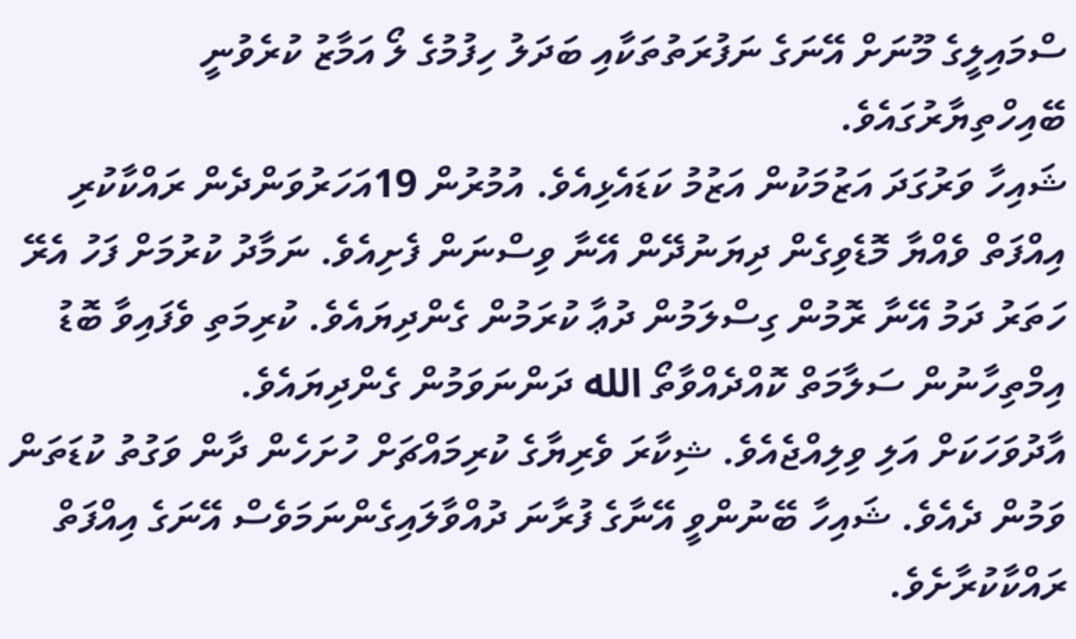ސްމައިލީގެ މޫނަށް އޭނަގެ ނަފުރަތުތަކާއި ބަދަލު ހިފުމުގެ ލޯ އަމާޒު ކުރެވުނީ ބޭއިހްތިޔާރުގައެވެ.
ޝައިހާ ވަރުގަދަ އަޒުމަކުން އަޒުމު ކަޑައެޅިއެވެ. އުމުރުން 19އަހަރުވަންދެން ރައްކާކުރި އިއްފަތް ވެއްޔާ މޮޑެވިގެން ދިޔަނުދޭން އޭނާ ވިސްނަން ފެށިއެވެ. ނަމާދު ކުރުމަށް ފަހު އެރޭ ހަތަރު ދަމު އޭނާ ރޮމުން ގިސްލަމުން ދުޢާ ކުރަމުން ގެންދިޔައެވެ. ކުރިމަތި ވެފައިވާ ބޮޑު އިމްތިހާނުން ސަލާމަތް ކޮއްދެއްވާތޯ الله ދަންނަވަމުން ގެންދިޔައެވެ.
އާދުވަހަކަށް އަލި ވިލިއްޖެއެވެ. ޝިކާރަ ވެރިޔާގެ ކުރިމައްޗަށް ހުށަހެން ދާން ވަގުތު ކުޑަތަން ވަމުން ދެއެވެ. ޝައިހާ ބޭނުންވީ އޭނާގެ ފުރާނަ ދުއްވާލައިގެންނަމަވެސް އޭނަގެ އިއްފަތް ރައްކާކުރާށެވެ.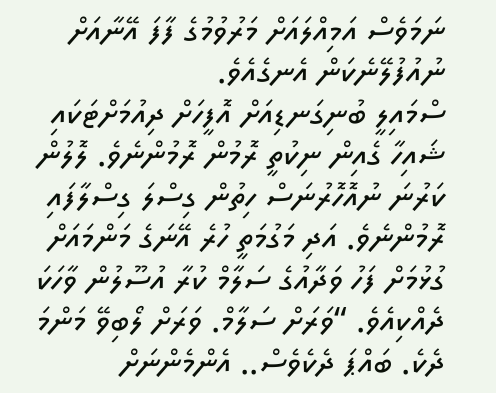ނަމަވެސް އަމިއްލައަށް މަރުވުމުގެ ފާފަ އޭނާއަށް ނުއުފުލޭނެކަން އެނގެއެވެ.
ސްމައިލީ ބުނިގަނޑިއަށް އޮފީހަށް ދިއުމަށްޓަކައި ޝައިހާ ގެއިން ނިކުތީ ރޮމުން ރޮމުންނެވެ. ލޮލުން ކަރުނަ ނުއޮހޮރުނަސް ހިތުން ގިސްލަ ގިސްލާފައި ރޮމުންނެވެ. އަދި މަގުމަތީ ހުރެ އޭނަގެ މަންމައަށް ގުޅުމަށް ފަހު ވަދާއުގެ ސަލާމް ކުރާ އުސޫލުން ވާހަކަ ދެއްކިއެވެ. “ވަރަށް ސަލާމް. ވަރަށް ލޯބިވޭ މަންމަ ދެކެ. ބައްޕަ ދެކެވެސް.. އެންމެންނަށް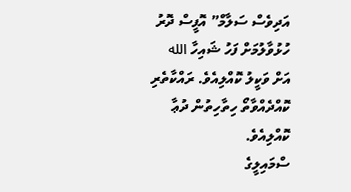އަދިވެސް ސަލާމް” އޮފީސް ދޮރު ހުޅުވާލުމަށް ފަހު ޝައިހާ الله އަށް ވަކީލު ކޮއްލިއެވެ. ރައްކާތެރި ކޮއްދެއްވާތޯ ހިތާހިތުން ދުޢާ ކޮއްލިއެވެ.
ސްމައިލީގެ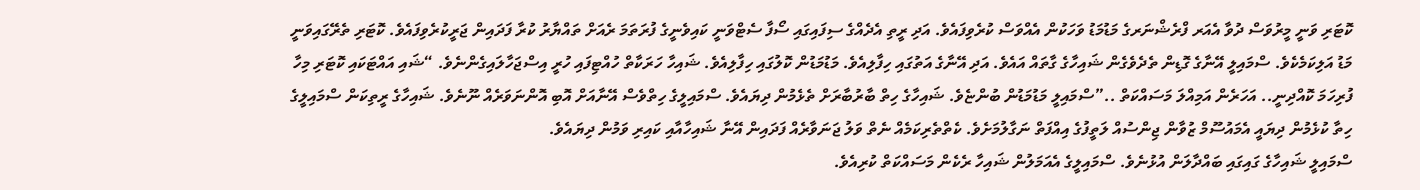ކޮޓަރި ވަނީ މީރުވަސް ދުވާ އެއަރ ފްރެޝްނަރގެ މަޑުމަޑު ވަހަކުން އެއްވަސް ކުރެވިފައެވެ. އަދި ރީތި އެދެއްގެ ސިފައިގައި ސޯފާ ސެޓްވަނީ ކައިވެނީގެ ފުރަތަމަ ރެއަށް ތައްޔާރު ކުރާ ފަދައިން ޖަރީކުރެވިފައެވެ. ކޮޓަރި ތެރޭގައިވަނީ މަޑު އަލިކަމެކެވެ. ސްމައިލީ އޭނާގެ ގޮޑިން ތެދެވެގެން ޝައިހާގެ ގާތައް އައެވެ. އަދި އޭނާގެ އަތުގައި ހިފާލިއެވެ. މަޑުމަޑުން ކޮލުގައި ހިފާލިއެވެ. ޝައިހާ ހަރަކާތް ހުއްޓިފައި ހުރީ އިސްޖަހާލައިގެންނެވެ. “ޝައި އައްޓަކައި ކޮޓަރި މިހާ ފުރިހަމަ ކޮއްދިނީ.. އަހަރެން އަމިއްލަ މަސައްކަތް ..”ސްމައިލީ މަޑުމަޑުން ބުންޏެވެ. ޝައިހާގެ ހިތް ބާރުބާރަށް ތެޅެމުން ދިޔައެވެ. ސްމައިލީގެ ހިތްވެސް އޭނާއަށް އޮބި އޮންނަވަރެއް ނޫނެވެ. ޝައިހާގެ ރީތިކަން ސްމައިލީގެ ހިތާ ކުޅެމުން ދިޔައީ އެމައުސޫމް ޒުވާން ޖިންސުއް ލަތީފުގެ އިއްފަތް ނަގާލުމަށެވެ. ކެތްތެރިކަމެއް ނެތް ވަލު ޖަނަވާރެއް ފަދައިން އޭނާ ޝައިހާއާއި ކައިރި ވަމުން ދިޔައެވެ.
ސްމައިލީ ޝައިހާގެ ގައިގައި ބައްދާލަން އުޅުނެވެ. ސްމައިލީގެ އެއަމަލުން ޝައިހާ ރެކެން މަސައްކަތް ކުރިއެވެ.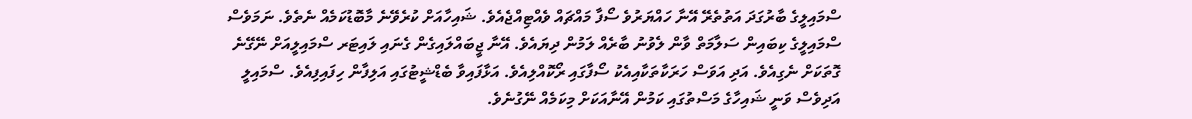ސްމައިލީގެ ބާރުގަދަ އަތުތެރޭ އޭނާ ހައްޔަރުވެ ސޯފާ މައްޗައް ވެއްޓިއްޖެއެވެ. ޝައިހާއަށް ކުރެވޭނެ މާބޮޑުކަމެއް ނެތެވެ. ނަމަވެސް ސްމައިލީގެ ކިބައިން ސަލާމަތް ވާން ލެވުނު ބާރެއް ލަމުން ދިޔައެވެ. އޭނާ ޖީބައްލައިގެން ގެނައި ލައިޓަރ ސްމައިލީއަށް ނޭގޭނެ ގޮތަކަށް ނެގިއެވެ. އަދި އަވަސް ހަރަކާތަކާއިއެކު ސޯފާގައި ރޯކޮއްލިއެވެ. އަޅާފައިވާ ބެޑްޝީޓުގައި އަލިފާން ހިފައިފިއެވެ. ސްމައިލީ އަދިވެސް ވަނީ ޝައިހާގެ މަސްތުގައި ކަމުން އޭނާއަކަށް މިކަމެއް ނޭގުނެވެ.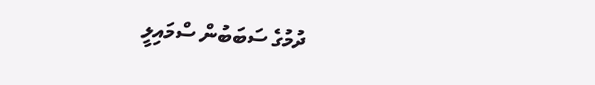ދުމުގެ ސަބަބުން ސްމައިލީ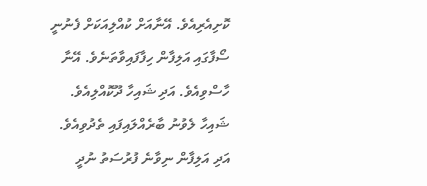ކޮށިއެރިއެވެ. އޭނާއަށް ކުއްލިއަކަށް ފެނުނީ ސޯފާގައި އަލިފާން ހިފާފައިވާތަނެވެ. އޭނާ ހާސްވިއެވެ. އަދި ޝައިހާ ދޫކޮއްލިއެވެ. ޝައިހާ ލެވުނު ބާރެއްލައިފައި ތެދުވިއެވެ. އަދި އަލިފާން ނިވާނެ ފުރުސަތު ނުދީ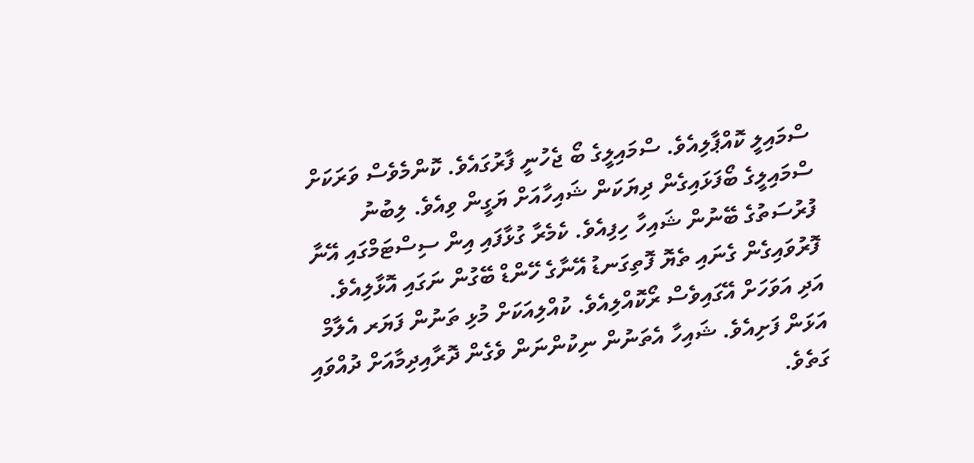ސްމައިލީ ކޮއްޕާލިއެވެ. ސްމައިލީގެ ބޯ ޖެހުނީ ފާރުގައެވެ. ކޮންމެވެސް ވަރަކަށް ސްމައިލީގެ ބޯފަޅައިގެން ދިޔަކަން ޝައިހާއަށް ޔަގީން ވިއެވެ. ލިބުނު ފުރުސަތުގެ ބޭނުން ޝައިހާ ހިފިއެވެ. ކެމެރާ ގުޅާފައި އިން ސިސްޓަމްގައި އޭނާ ފޮރުވައިގެން ގެނައި ތެޔޮ ފޮތިގަނޑު އޭނާގެ ހޭންޑް ބޭގުން ނަގައި އޮޅާލިއެވެ. އަދި އަވަހަށް އޭގައިވެސް ރޯކޮއްލިއެވެ. ކުއްލިއަކަށް މުޅި ތަނުން ފަޔަރ އެލާމް އަޅަން ފަށިއެވެ. ޝައިހާ އެތަނުން ނިކުންނަން ވެގެން ދޮރާއިދިމާއަށް ދުއްވައި ގަތެވެ.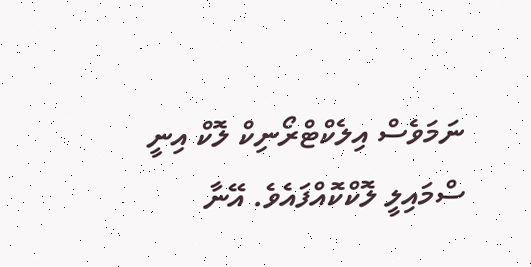ނަމަވެސް އިލެކްޓްރޯނިކް ލޮކް އިނީ ސްމައިލީ ލޮކްކޮއްފައެވެ. އޭނާ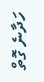ހަދާނެ ގޮތް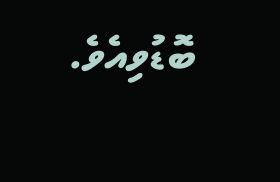ބޮޑުވިއެވެ.